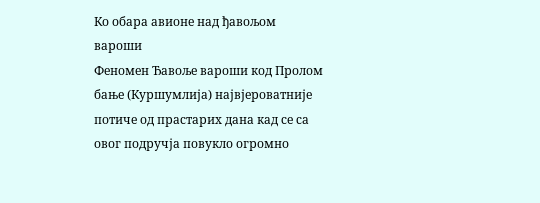Ко обара авионе над ђавољом вароши
Феномен Ђавоље вароши код Пролом бање (Куршумлија) највјероватније потиче од прастарих дана кад се са овог подручја повукло огромно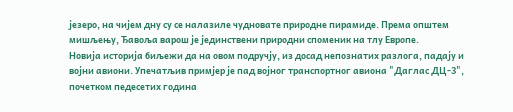језеро, на чијем дну су се налазиле чудновате природне пирамиде. Према општем мишљењу, Ђавоља варош је јединствени природни споменик на тлу Европе.
Новија историја биљежи да на овом подручју, из досад непознатих разлога, падају и војни авиони. Упечатљив примјер је пад војног транспортног авиона "Даглас ДЦ-3", почетком педесетих година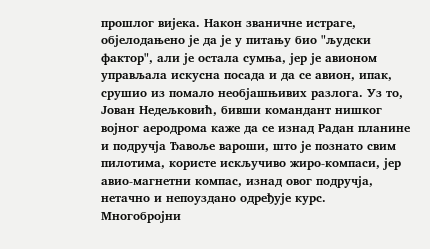прошлог вијека. Након званичне истраге, објелодањено је да је у питању био "људски фактор", али је остала сумња, јер је авионом управљала искусна посада и да се авион, ипак, срушио из помало необјашњивих разлога. Уз то, Јован Недељковић, бивши командант нишког војног аеродрома каже да се изнад Радан планине и подручја Ђавоље вароши, што је познато свим пилотима, користе искључиво жиро-компаси, јер авио-магнетни компас, изнад овог подручја, нетачно и непоуздано одређује курс.
Многобројни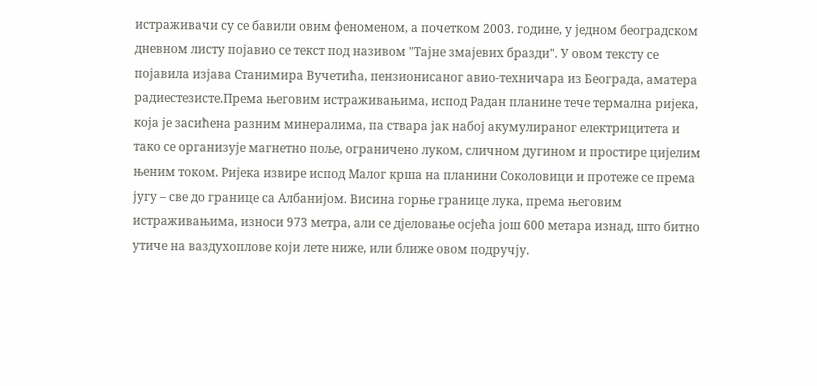истраживачи су се бавили овим феноменом, а почетком 2003. године, у једном београдском дневном листу појавио се текст под називом "Тајне змајевих бразди". У овом тексту се појавила изјава Станимира Вучетића, пензионисаног авио-техничара из Београда, аматера радиестезисте.Према његовим истраживањима, испод Радан планине тече термална ријека, која је засићена разним минералима, па ствара јак набој акумулираног електрицитета и тако се организује магнетно поље, ограничено луком, сличном дугином и простире цијелим њеним током. Ријека извире испод Малог крша на планини Соколовици и протеже се према југу – све до границе са Албанијом. Висина горње границе лука, према његовим истраживањима, износи 973 метра, али се дјеловање осјећа још 600 метара изнад, што битно утиче на ваздухоплове који лете ниже, или ближе овом подручју.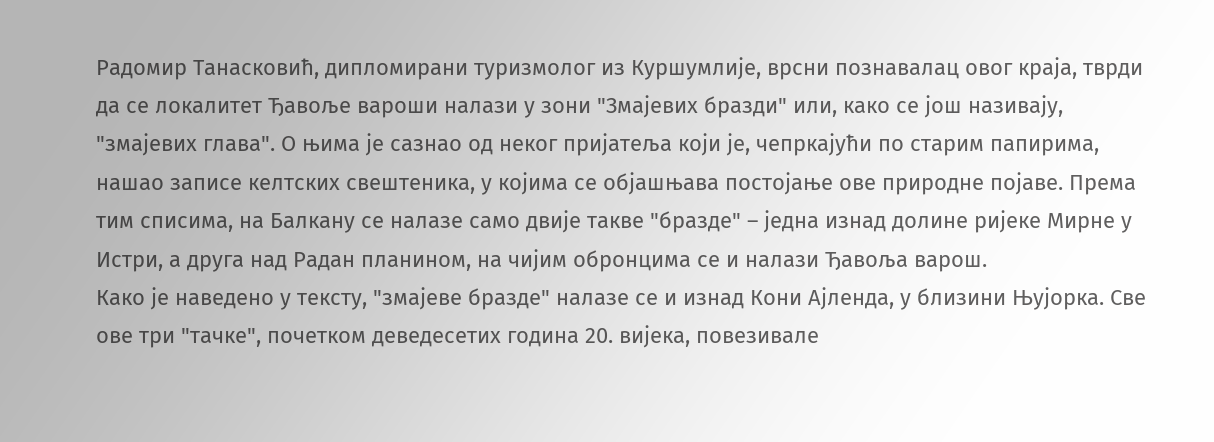Радомир Танасковић, дипломирани туризмолог из Куршумлије, врсни познавалац овог краја, тврди да се локалитет Ђавоље вароши налази у зони "Змајевих бразди" или, како се још називају, "змајевих глава". О њима је сазнао од неког пријатеља који је, чепркајући по старим папирима, нашао записе келтских свештеника, у којима се објашњава постојање ове природне појаве. Према тим списима, на Балкану се налазе само двије такве "бразде" – једна изнад долине ријеке Мирне у Истри, а друга над Радан планином, на чијим обронцима се и налази Ђавоља варош.
Како је наведено у тексту, "змајеве бразде" налазе се и изнад Кони Ајленда, у близини Њујорка. Све ове три "тачке", почетком деведесетих година 20. вијека, повезивале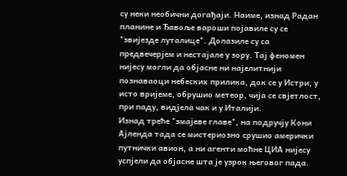су неки необични догађаји. Наиме, изнад Радан планине и Ђавоље вароши појавиле су се "звијезде луталице". Долазиле су са предвечерјем и нестајале у зору. Тај феномен нијесу могли да објасне ни најелитнији познаваоци небеских прилика, док се у Истри, у исто вријеме, обрушио метеор, чија се свјетлост, при паду, видјела чак и у Италији.
Изнад треће "змајеве главе", на подручју Кони Ајленда тада се мистериозно срушио амерички путнички авион, а ни агенти моћне ЦИА нијесу успјели да објасне шта је узрок његовог пада.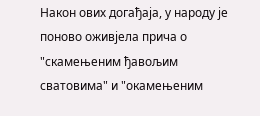Након ових догађаја, у народу је поново оживјела прича о "скамењеним ђавољим сватовима" и "окамењеним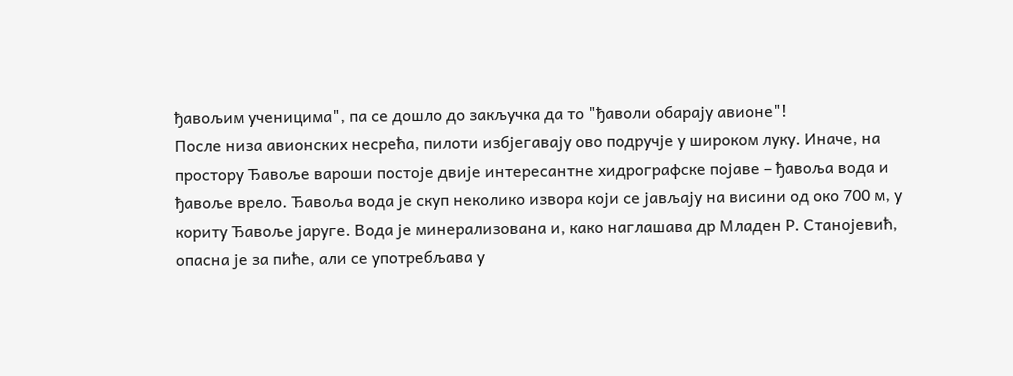ђавољим ученицима", па се дошло до закључка да то "ђаволи обарају авионе"!
После низа авионских несрећа, пилоти избјегавају ово подручје у широком луку. Иначе, на простору Ђавоље вароши постоје двије интересантне хидрографске појаве – ђавоља вода и ђавоље врело. Ђавоља вода је скуп неколико извора који се јављају на висини од око 700 м, у кориту Ђавоље јаруге. Вода је минерализована и, како наглашава др Младен Р. Станојевић, опасна је за пиће, али се употребљава у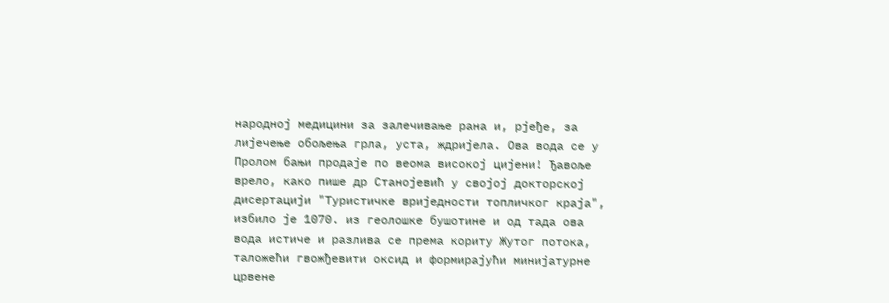народној медицини за залечивање рана и, рјеђе, за лијечење обољења грла, уста, ждријела. Ова вода се у Пролом бањи продаје по веома високој цијени! Ђавоље врело, како пише др Станојевић у својој докторској дисертацији "Туристичке вриједности топличког краја", избило је 1070. из геолошке бушотине и од тада ова вода истиче и разлива се према кориту Жутог потока, таложећи гвожђевити оксид и формирајући минијатурне црвене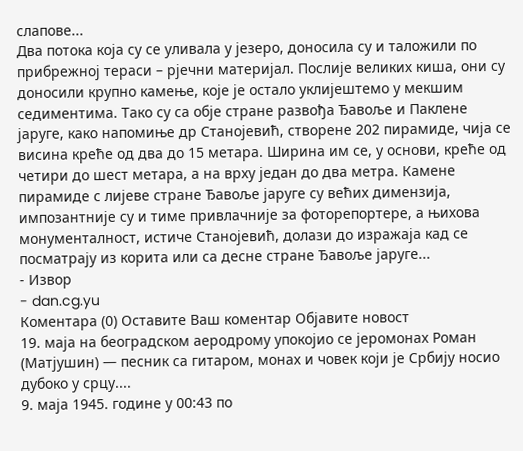слапове...
Два потока која су се уливала у језеро, доносила су и таложили по прибрежној тераси – рјечни материјал. Послије великих киша, они су доносили крупно камење, које је остало уклијештемо у мекшим седиментима. Тако су са обје стране развођа Ђавоље и Паклене јаруге, како напомиње др Станојевић, створене 202 пирамиде, чија се висина креће од два до 15 метара. Ширина им се, у основи, креће од четири до шест метара, а на врху један до два метра. Камене пирамиде с лијеве стране Ђавоље јаруге су већих димензија, импозантније су и тиме привлачније за фоторепортере, а њихова монументалност, истиче Станојевић, долази до изражаја кад се посматрају из корита или са десне стране Ђавоље јаруге...
- Извор
- dan.cg.yu
Коментара (0) Оставите Ваш коментар Објавите новост
19. маја на београдском аеродрому упокојио се јеромонах Роман (Матјушин) — песник са гитаром, монах и човек који је Србију носио дубоко у срцу....
9. маја 1945. године у 00:43 по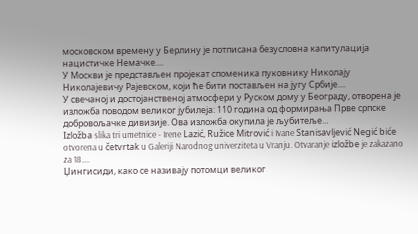московском времену у Берлину је потписана безусловна капитулација нацистичке Немачке....
У Москви је представљен пројекат споменика пуковнику Николају Николајевичу Рајевском, који ће бити постављен на југу Србије....
У свечаној и достојанственој атмосфери у Руском дому у Београду, отворена је изложба поводом великог јубилеја: 110 година од формирања Прве српске добровољачке дивизије. Ова изложба окупила је љубитеље...
Izložba slika tri umetnice - Irene Lazić, Ružice Mitrović i Ivane Stanisavljević Negić biće otvorena u četvrtak u Galeriji Narodnog univerziteta u Vranju. Otvaranje izložbe je zakazano za 18....
Џингисиди, како се називају потомци великог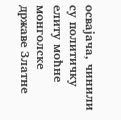освајача, чинили су политичку елиту моћне монголске државе Златне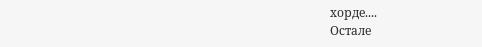хорде....
Остале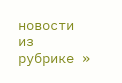новости из рубрике »